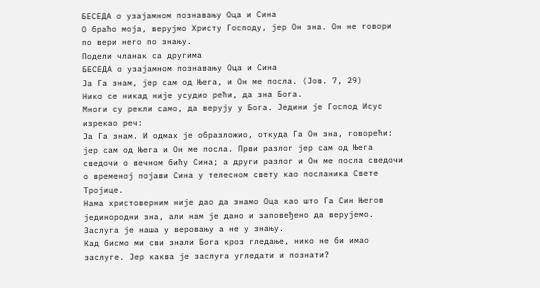БЕСЕДА о узајамном познавању Оца и Сина
О браћо моја, верујмо Христу Господу, јер Он зна. Он не говори по вери него по знању.
Подели чланак са другима
БЕСЕДА о узајамном познавању Оца и Сина
Ја Га знам, јер сам од Њега, и Он ме посла. (Јов. 7, 29)
Нико се никад није усудио рећи, да зна Бога.
Многи су рекли само, да верују у Бога. Једини је Господ Исус изрекао реч:
Ја Га знам. И одмах је образложио, откуда Га Он зна, говорећи: јер сам од Њега и Он ме посла. Први разлог јер сам од Њега сведочи о вечном бићу Сина; а други разлог и Он ме посла сведочи о временој појави Сина у телесном свету као посланика Свете Тројице.
Нама христоверним није дао да знамо Оца као што Га Син Његов јединородни зна, али нам је дано и заповеђено да верујемо.
Заслуга је наша у веровању а не у знању.
Кад бисмо ми сви знали Бога кроз гледање, нико не би имао заслуге. Јер каква је заслуга угледати и познати?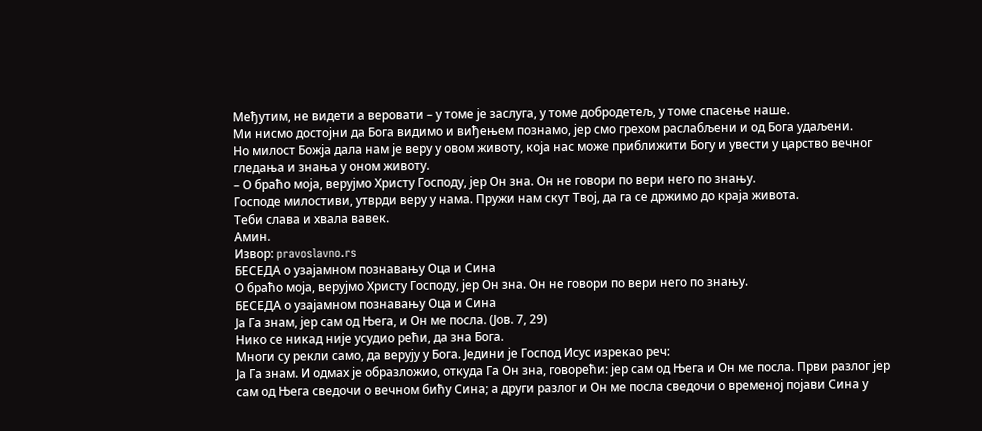Међутим, не видети а веровати – у томе је заслуга, у томе добродетељ, у томе спасење наше.
Ми нисмо достојни да Бога видимо и виђењем познамо, јер смо грехом раслабљени и од Бога удаљени.
Но милост Божја дала нам је веру у овом животу, која нас може приближити Богу и увести у царство вечног гледања и знања у оном животу.
– О браћо моја, верујмо Христу Господу, јер Он зна. Он не говори по вери него по знању.
Господе милостиви, утврди веру у нама. Пружи нам скут Твој, да га се држимо до краја живота.
Теби слава и хвала вавек.
Амин.
Извор: pravoslavno.rs
БЕСЕДА о узајамном познавању Оца и Сина
О браћо моја, верујмо Христу Господу, јер Он зна. Он не говори по вери него по знању.
БЕСЕДА о узајамном познавању Оца и Сина
Ја Га знам, јер сам од Њега, и Он ме посла. (Јов. 7, 29)
Нико се никад није усудио рећи, да зна Бога.
Многи су рекли само, да верују у Бога. Једини је Господ Исус изрекао реч:
Ја Га знам. И одмах је образложио, откуда Га Он зна, говорећи: јер сам од Њега и Он ме посла. Први разлог јер сам од Њега сведочи о вечном бићу Сина; а други разлог и Он ме посла сведочи о временој појави Сина у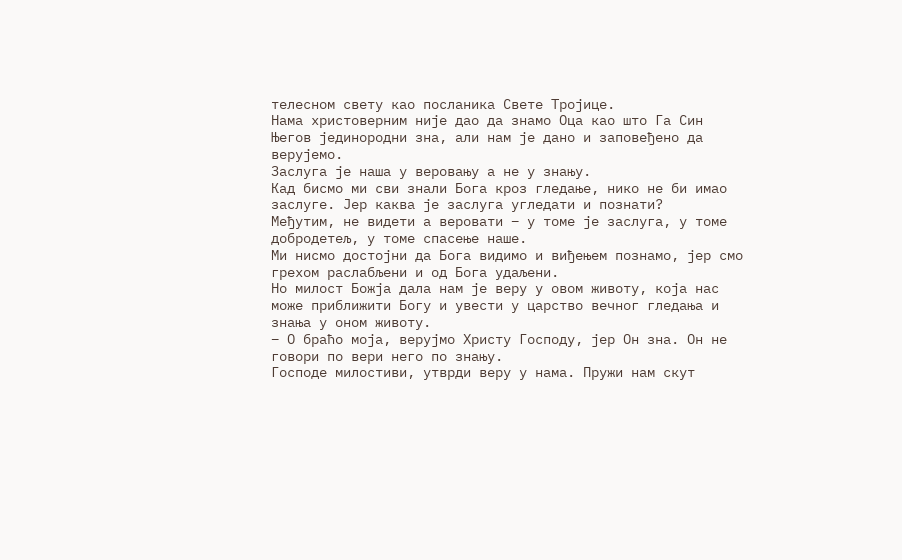телесном свету као посланика Свете Тројице.
Нама христоверним није дао да знамо Оца као што Га Син Његов јединородни зна, али нам је дано и заповеђено да верујемо.
Заслуга је наша у веровању а не у знању.
Кад бисмо ми сви знали Бога кроз гледање, нико не би имао заслуге. Јер каква је заслуга угледати и познати?
Међутим, не видети а веровати – у томе је заслуга, у томе добродетељ, у томе спасење наше.
Ми нисмо достојни да Бога видимо и виђењем познамо, јер смо грехом раслабљени и од Бога удаљени.
Но милост Божја дала нам је веру у овом животу, која нас може приближити Богу и увести у царство вечног гледања и знања у оном животу.
– О браћо моја, верујмо Христу Господу, јер Он зна. Он не говори по вери него по знању.
Господе милостиви, утврди веру у нама. Пружи нам скут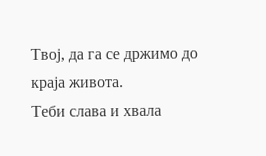Твој, да га се држимо до краја живота.
Теби слава и хвала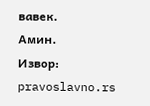вавек.
Амин.
Извор: pravoslavno.rs